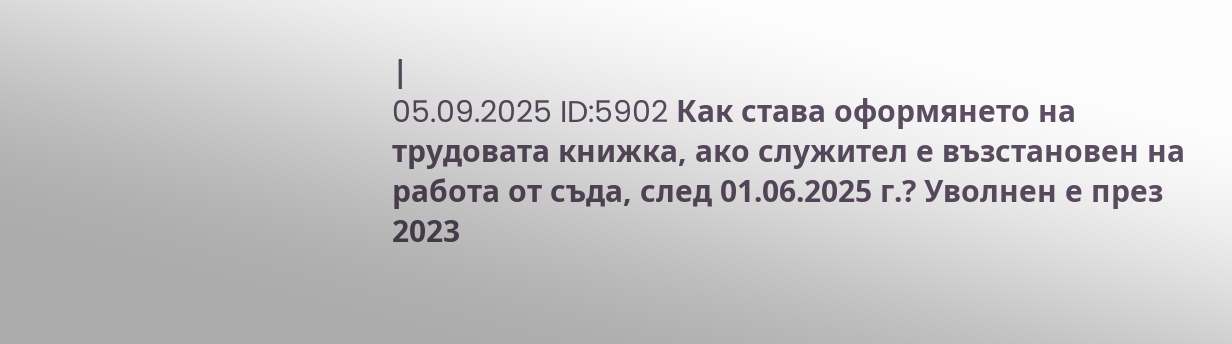|
05.09.2025 ID:5902 Как става оформянето на трудовата книжка, ако служител е възстановен на работа от съда, след 01.06.2025 г.? Уволнен е през 2023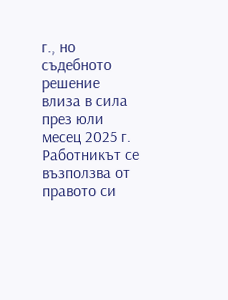г., но съдебното решение влиза в сила през юли месец 2025 г. Работникът се възползва от правото си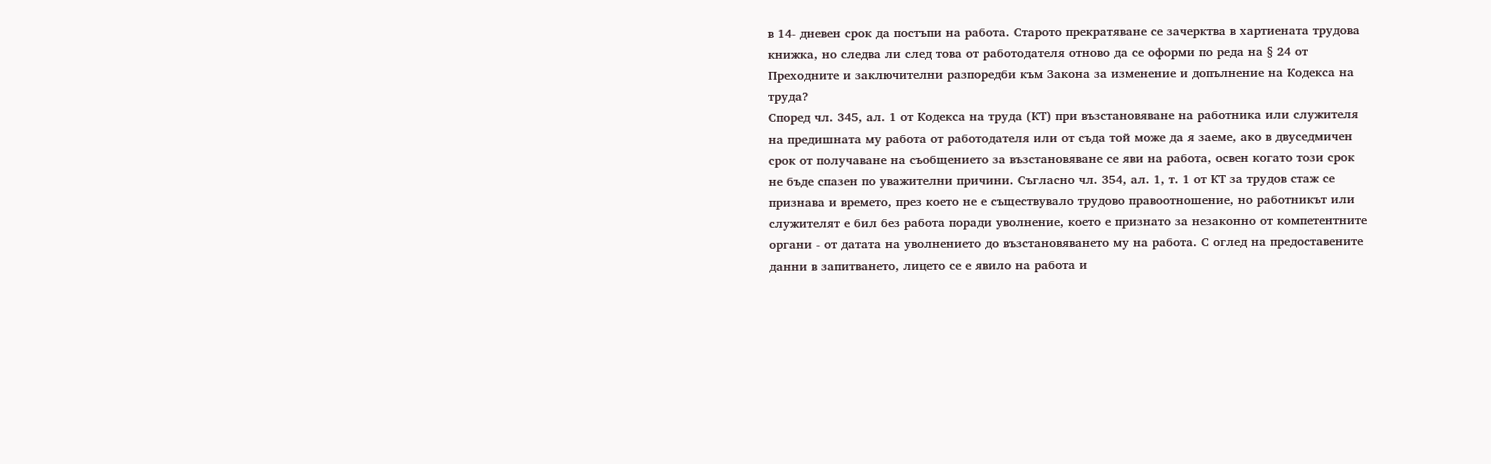в 14- дневен срок да постъпи на работа. Старото прекратяване се зачерктва в хартиената трудова книжка, но следва ли след това от работодателя отново да се оформи по реда на § 24 от Преходните и заключителни разпоредби към Закона за изменение и допълнение на Кодекса на труда?
Според чл. 345, ал. 1 от Кодекса на труда (КТ) при възстановяване на работника или служителя на предишната му работа от работодателя или от съда той може да я заеме, ако в двуседмичен срок от получаване на съобщението за възстановяване се яви на работа, освен когато този срок не бъде спазен по уважителни причини. Съгласно чл. 354, ал. 1, т. 1 от КТ за трудов стаж се признава и времето, през което не е съществувало трудово правоотношение, но работникът или служителят е бил без работа поради уволнение, което е признато за незаконно от компетентните органи - от датата на уволнението до възстановяването му на работа. С оглед на предоставените данни в запитването, лицето се е явило на работа и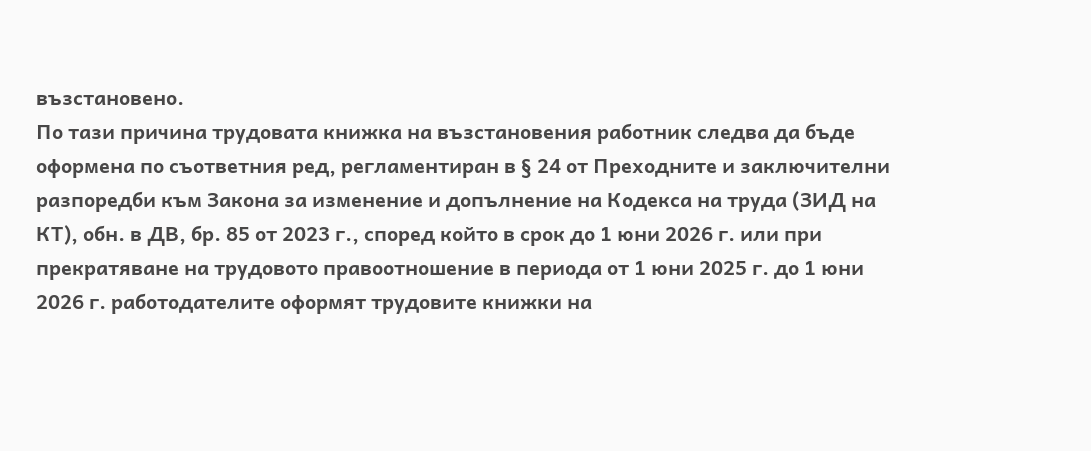възстановено.
По тази причина трудовата книжка на възстановения работник следва да бъде оформена по съответния ред, регламентиран в § 24 от Преходните и заключителни разпоредби към Закона за изменение и допълнение на Кодекса на труда (ЗИД на КТ), обн. в ДВ, бр. 85 от 2023 г., според който в срок до 1 юни 2026 г. или при прекратяване на трудовото правоотношение в периода от 1 юни 2025 г. до 1 юни 2026 г. работодателите оформят трудовите книжки на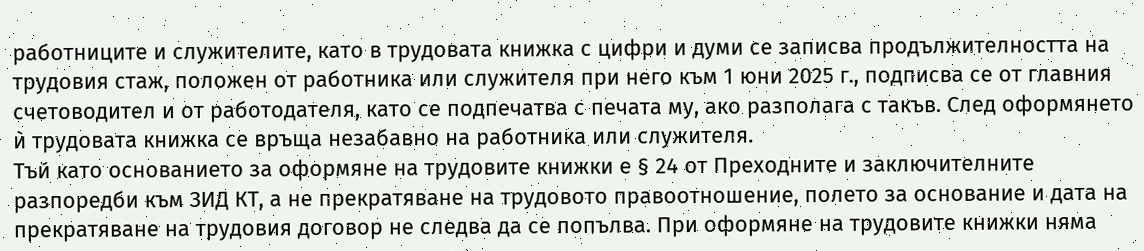работниците и служителите, като в трудовата книжка с цифри и думи се записва продължителността на трудовия стаж, положен от работника или служителя при него към 1 юни 2025 г., подписва се от главния счетоводител и от работодателя, като се подпечатва с печата му, ако разполага с такъв. След оформянето ѝ трудовата книжка се връща незабавно на работника или служителя.
Тъй като основанието за оформяне на трудовите книжки е § 24 от Преходните и заключителните разпоредби към ЗИД КТ, а не прекратяване на трудовото правоотношение, полето за основание и дата на прекратяване на трудовия договор не следва да се попълва. При оформяне на трудовите книжки няма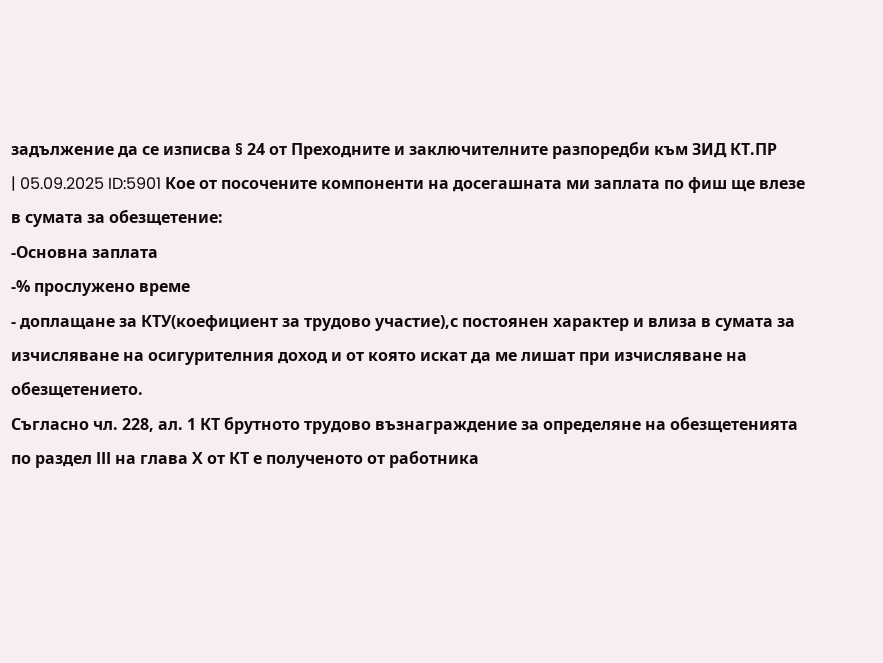задължение да се изписва § 24 от Преходните и заключителните разпоредби към ЗИД КТ.ПР
| 05.09.2025 ID:5901 Кое от посочените компоненти на досегашната ми заплата по фиш ще влезе в сумата за обезщетение:
-Основна заплата
-% прослужено време
- доплащане за КТУ(коефициент за трудово участие),с постоянен характер и влиза в сумата за изчисляване на осигурителния доход и от която искат да ме лишат при изчисляване на обезщетението.
Съгласно чл. 228, ал. 1 КТ брутното трудово възнаграждение за определяне на обезщетенията по раздел ІІІ на глава Х от КТ е полученото от работника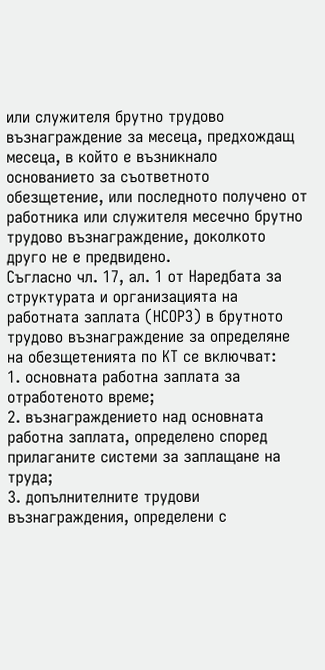или служителя брутно трудово възнаграждение за месеца, предхождащ месеца, в който е възникнало основанието за съответното обезщетение, или последното получено от работника или служителя месечно брутно трудово възнаграждение, доколкото друго не е предвидено.
Съгласно чл. 17, ал. 1 от Наредбата за структурата и организацията на работната заплата (НСОРЗ) в брутното трудово възнаграждение за определяне на обезщетенията по КТ се включват:
1. основната работна заплата за отработеното време;
2. възнаграждението над основната работна заплата, определено според прилаганите системи за заплащане на труда;
3. допълнителните трудови възнаграждения, определени с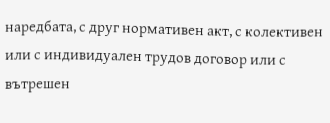наредбата, с друг нормативен акт, с колективен или с индивидуален трудов договор или с вътрешен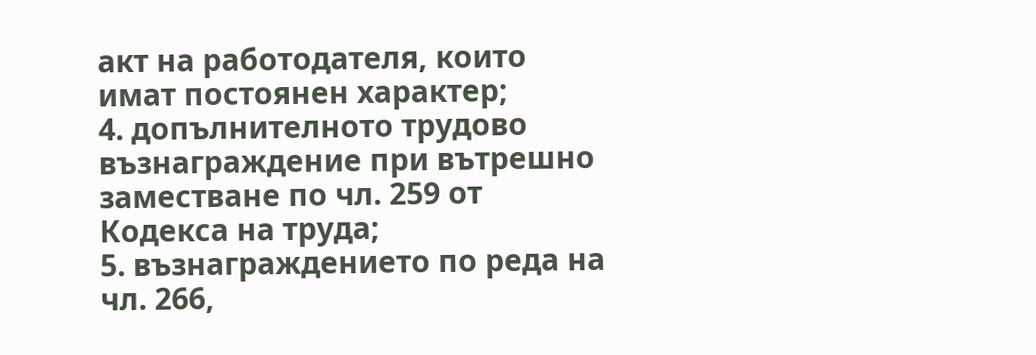акт на работодателя, които имат постоянен характер;
4. допълнителното трудово възнаграждение при вътрешно заместване по чл. 259 от Кодекса на труда;
5. възнаграждението по реда на чл. 266,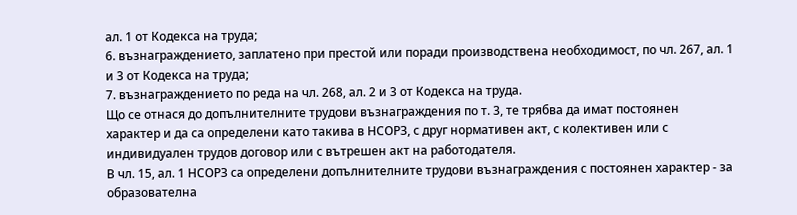ал. 1 от Кодекса на труда;
6. възнаграждението, заплатено при престой или поради производствена необходимост, по чл. 267, ал. 1 и 3 от Кодекса на труда;
7. възнаграждението по реда на чл. 268, ал. 2 и 3 от Кодекса на труда.
Що се отнася до допълнителните трудови възнаграждения по т. 3, те трябва да имат постоянен характер и да са определени като такива в НСОРЗ, с друг нормативен акт, с колективен или с индивидуален трудов договор или с вътрешен акт на работодателя.
В чл. 15, ал. 1 НСОРЗ са определени допълнителните трудови възнаграждения с постоянен характер - за образователна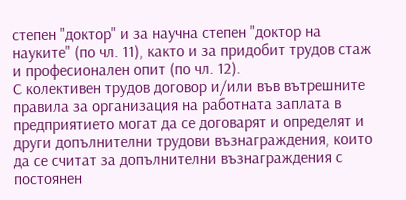степен "доктор" и за научна степен "доктор на науките" (по чл. 11), както и за придобит трудов стаж и професионален опит (по чл. 12).
С колективен трудов договор и/или във вътрешните правила за организация на работната заплата в предприятието могат да се договарят и определят и други допълнителни трудови възнаграждения, които да се считат за допълнителни възнаграждения с постоянен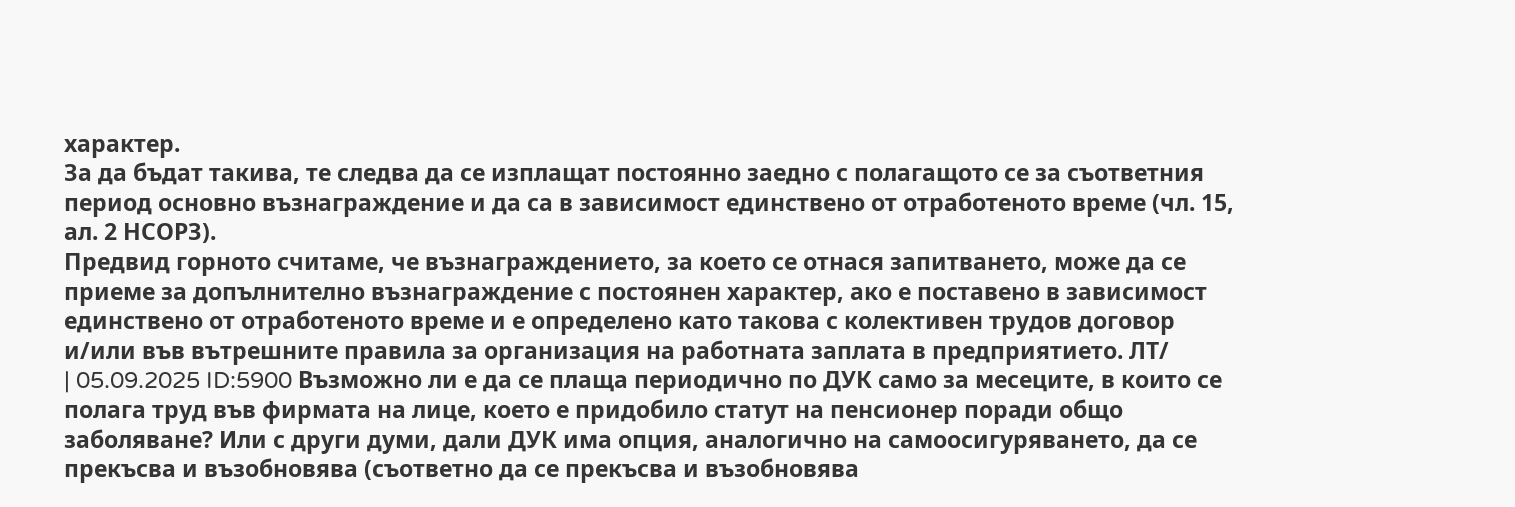характер.
За да бъдат такива, те следва да се изплащат постоянно заедно с полагащото се за съответния период основно възнаграждение и да са в зависимост единствено от отработеното време (чл. 15, ал. 2 НСОРЗ).
Предвид горното считаме, че възнаграждениeто, за което се отнася запитването, може да се приеме за допълнително възнаграждение с постоянен характер, ако е поставено в зависимост единствено от отработеното време и е определено като такова с колективен трудов договор и/или във вътрешните правила за организация на работната заплата в предприятието. ЛТ/
| 05.09.2025 ID:5900 Възможно ли е да се плаща периодично по ДУК само за месеците, в които се полага труд във фирмата на лице, което е придобило статут на пенсионер поради общо заболяване? Или с други думи, дали ДУК има опция, аналогично на самоосигуряването, да се прекъсва и възобновява (съответно да се прекъсва и възобновява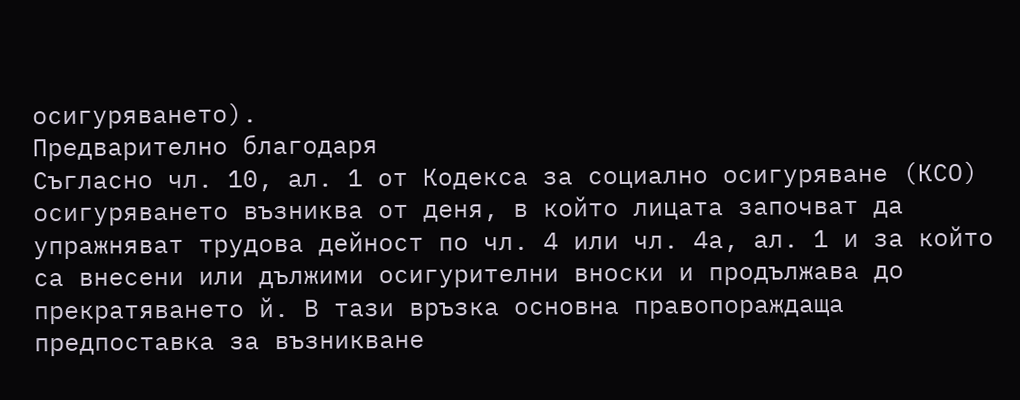осигуряването).
Предварително благодаря
Съгласно чл. 10, ал. 1 от Кодекса за социално осигуряване (КСО) осигуряването възниква от деня, в който лицата започват да упражняват трудова дейност по чл. 4 или чл. 4а, ал. 1 и за който са внесени или дължими осигурителни вноски и продължава до прекратяването й. В тази връзка основна правопораждаща предпоставка за възникване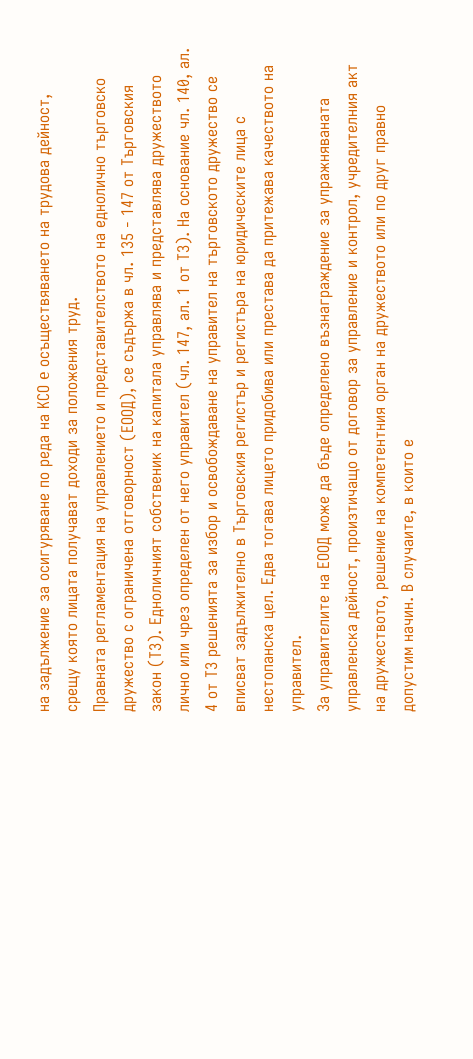на задължение за осигуряване по реда на КСО e осъществяването на трудова дейност, срещу която лицата получават доходи за положения труд.
Правната регламентация на управлението и представителството на еднолично търговско дружество с ограничена отговорност (ЕООД), се съдържа в чл. 135 - 147 от Търговския закон (ТЗ). Едноличният собственик на капитала управлява и представлява дружеството лично или чрез определен от него управител (чл. 147, ал. 1 от ТЗ). На основание чл. 140, ал. 4 от ТЗ решенията за избор и освобождаване на управител на търговското дружество се вписват задължително в Търговския регистър и регистъра на юридическите лица с нестопанска цел. Едва тогава лицето придобива или престава да притежава качеството на управител.
За управителите на ЕООД може да бъде определено възнаграждение за упражняваната управленска дейност, произтичащо от договор за управление и контрол, учредителния акт на дружеството, решение на компетентния орган на дружеството или по друг правно допустим начин. В случаите, в които е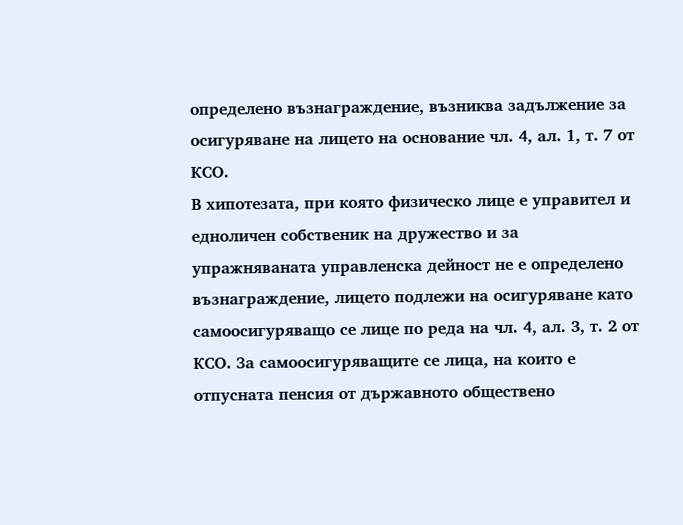определено възнаграждение, възниква задължение за осигуряване на лицето на основание чл. 4, ал. 1, т. 7 от КСО.
В хипотезата, при която физическо лице е управител и едноличен собственик на дружество и за упражняваната управленска дейност не е определено възнаграждение, лицето подлежи на осигуряване като самоосигуряващо се лице по реда на чл. 4, ал. 3, т. 2 от КСО. За самоосигуряващите се лица, на които е отпусната пенсия от държавното обществено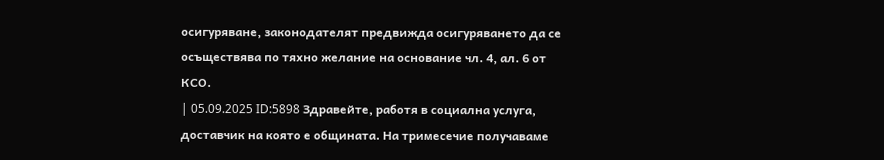осигуряване, законодателят предвижда осигуряването да се осъществява по тяхно желание на основание чл. 4, ал. 6 от КСО.
| 05.09.2025 ID:5898 Здравейте, работя в социална услуга, доставчик на която е общината. На тримесечие получаваме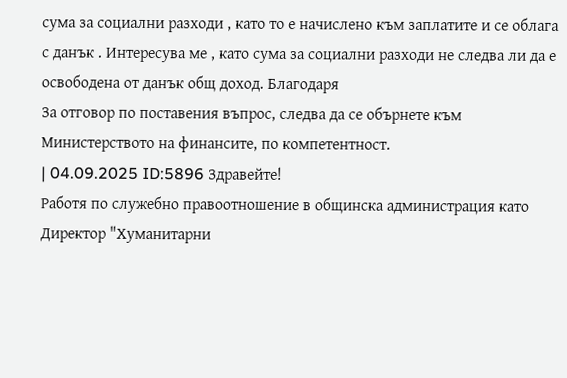сума за социални разходи , като то е начислено към заплатите и се облага с данък . Интересува ме , като сума за социални разходи не следва ли да е освободена от данък общ доход. Благодаря
За отговор по поставения въпрос, следва да се обърнете към Министерството на финансите, по компетентност.
| 04.09.2025 ID:5896 Здравейте!
Работя по служебно правоотношение в общинска администрация като Директор "Хуманитарни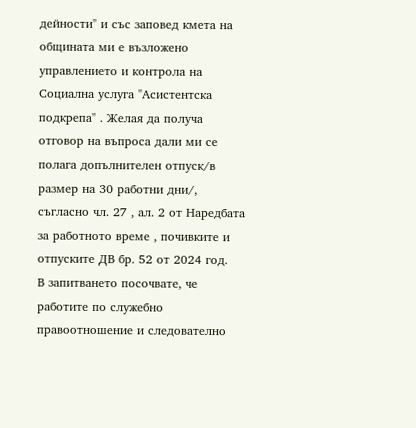дейности" и със заповед кмета на общината ми е възложено управлението и контрола на Социална услуга "Асистентска подкрепа" . Желая да получа отговор на въпроса дали ми се полага допълнителен отпуск/в размер на 30 работни дни/, съгласно чл. 27 , ал. 2 от Наредбата за работното време , почивките и отпуските ДВ бр. 52 от 2024 год.
В запитването посочвате, че работите по служебно правоотношение и следователно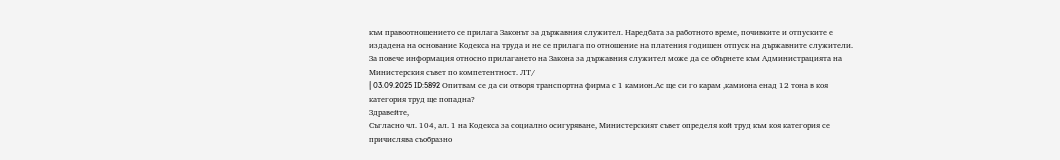към правоотношението се прилага Законът за държавния служител. Наредбата за работното време, почивките и отпуските е издадена на основание Кодекса на труда и не се прилага по отношение на платения годишен отпуск на държавните служители.
За повече информация относно прилагането на Закона за държавния служител може да се обърнете към Администрацията на Министерския съвет по компетентност. ЛТ/
| 03.09.2025 ID:5892 Опитвам се да си отворя транспортна фирма с 1 камион.Ас ще си го карам ,камиона енад 12 тона в коя категория труд ще попадна?
Здравейте,
Съгласно чл. 104, ал. 1 на Кодекса за социално осигуряване, Министерският съвет определя кой труд към коя категория се причислява съобразно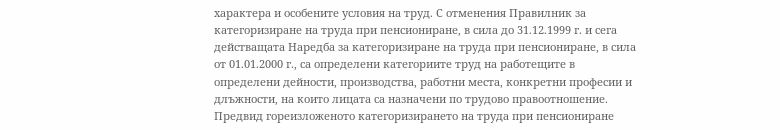характера и особените условия на труд. С отменения Правилник за категоризиране на труда при пенсиониране, в сила до 31.12.1999 г. и сега действащата Наредба за категоризиране на труда при пенсиониране, в сила от 01.01.2000 г., са определени категориите труд на работещите в определени дейности, производства, работни места, конкретни професии и длъжности, на които лицата са назначени по трудово правоотношение.
Предвид гореизложеното категоризирането на труда при пенсиониране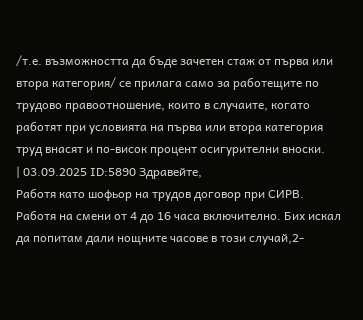/т.е. възможността да бъде зачетен стаж от първа или втора категория/ се прилага само за работещите по трудово правоотношение, които в случаите, когато работят при условията на първа или втора категория труд внасят и по-висок процент осигурителни вноски.
| 03.09.2025 ID:5890 Здравейте,
Работя като шофьор на трудов договор при СИРВ. Работя на смени от 4 до 16 часа включително. Бих искал да попитам дали нощните часове в този случай,2-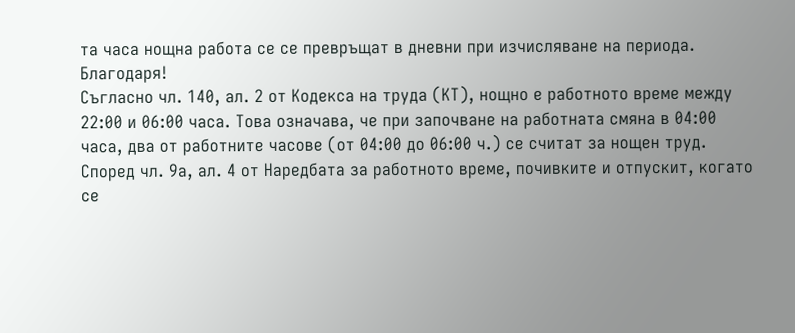та часа нощна работа се се превръщат в дневни при изчисляване на периода.
Благодаря!
Съгласно чл. 140, ал. 2 от Кодекса на труда (КТ), нощно е работното време между 22:00 и 06:00 часа. Това означава, че при започване на работната смяна в 04:00 часа, два от работните часове (от 04:00 до 06:00 ч.) се считат за нощен труд. Според чл. 9а, ал. 4 от Наредбата за работното време, почивките и отпускит, когато се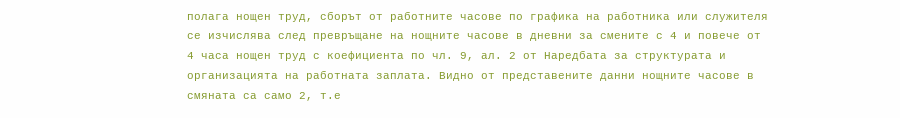полага нощен труд, сборът от работните часове по графика на работника или служителя се изчислява след превръщане на нощните часове в дневни за смените с 4 и повече от 4 часа нощен труд с коефициента по чл. 9, ал. 2 от Наредбата за структурата и организацията на работната заплата. Видно от представените данни нощните часове в смяната са само 2, т.е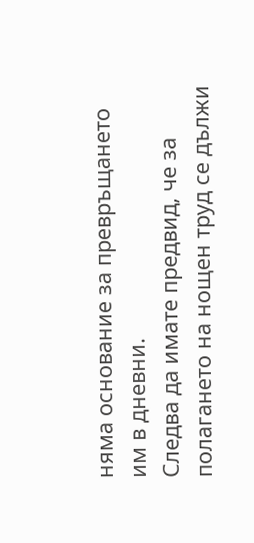няма основание за превръщането им в дневни.
Следва да имате предвид, че за полагането на нощен труд се дължи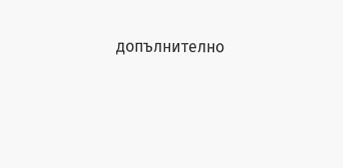допълнително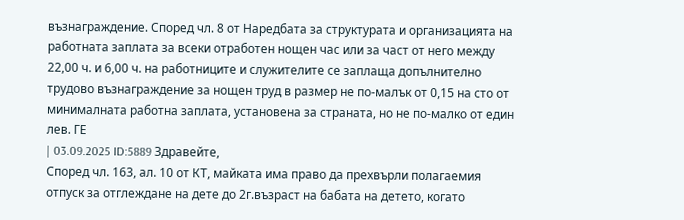възнаграждение. Според чл. 8 от Наредбата за структурата и организацията на работната заплата за всеки отработен нощен час или за част от него между 22,00 ч. и 6,00 ч. на работниците и служителите се заплаща допълнително трудово възнаграждение за нощен труд в размер не по-малък от 0,15 на сто от минималната работна заплата, установена за страната, но не по-малко от един лев. ГЕ
| 03.09.2025 ID:5889 Здравейте,
Според чл. 163, ал. 10 от КТ, майката има право да прехвърли полагаемия отпуск за отглеждане на дете до 2г.възраст на бабата на детето, когато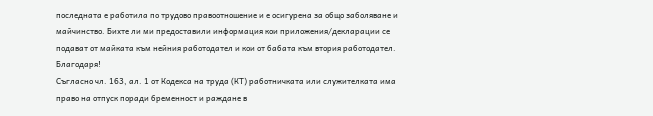последната е работила по трудово правоотношение и е осигурена за общо заболяване и майчинство. Бихте ли ми предоставили информация кои приложения/декларации се подават от майката към нейния работодател и кои от бабата към втория работодател. Благодаря!
Съгласно чл. 163, ал. 1 от Кодекса на труда (КТ) работничката или служителката има право на отпуск поради бременност и раждане в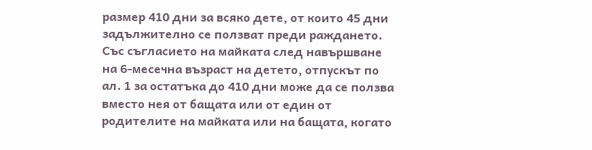размер 410 дни за всяко дете, от които 45 дни задължително се ползват преди раждането. Със съгласието на майката след навършване на 6-месечна възраст на детето, отпускът по ал. 1 за остатъка до 410 дни може да се ползва вместо нея от бащата или от един от родителите на майката или на бащата, когато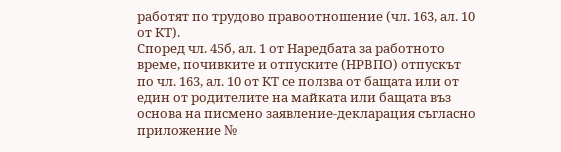работят по трудово правоотношение (чл. 163, ал. 10 от КТ).
Според чл. 45б, ал. 1 от Наредбата за работното време, почивките и отпуските (НРВПО) отпускът по чл. 163, ал. 10 от КТ се ползва от бащата или от един от родителите на майката или бащата въз основа на писмено заявление-декларация съгласно приложение №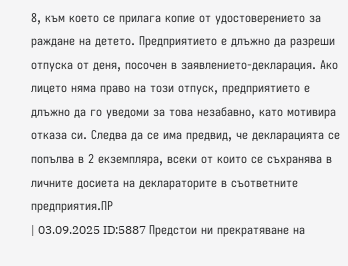8, към което се прилага копие от удостоверението за раждане на детето. Предприятието е длъжно да разреши отпуска от деня, посочен в заявлението-декларация. Ако лицето няма право на този отпуск, предприятието е длъжно да го уведоми за това незабавно, като мотивира отказа си. Следва да се има предвид, че декларацията се попълва в 2 екземпляра, всеки от които се съхранява в личните досиета на деклараторите в съответните предприятия.ПР
| 03.09.2025 ID:5887 Предстои ни прекратяване на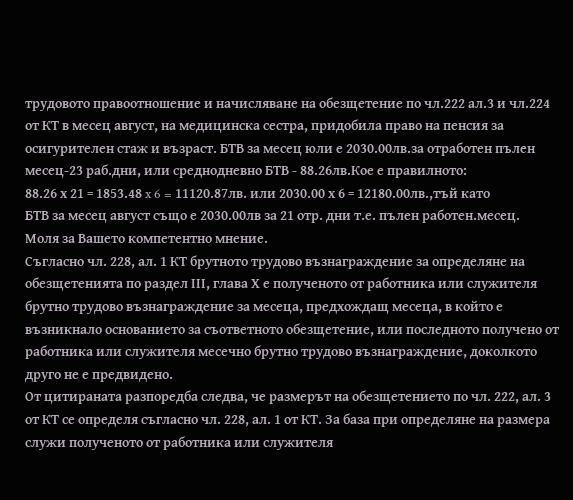трудовото правоотношение и начисляване на обезщетение по чл.222 ал.3 и чл.224 от КТ в месец август, на медицинска сестра, придобила право на пенсия за осигурителен стаж и възраст. БТВ за месец юли е 2030.00лв.за отработен пълен месец-23 раб.дни, или среднодневно БТВ - 88.26лв.Кое е правилното:
88.26 х 21 = 1853.48 x 6 = 11120.87лв. или 2030.00 х 6 = 12180.00лв.,тъй като
БТВ за месец август също е 2030.00лв за 21 отр. дни т.е. пълен работен.месец.
Моля за Вашето компетентно мнение.
Съгласно чл. 228, ал. 1 КТ брутното трудово възнаграждение за определяне на обезщетенията по раздел ІІІ, глава Х е полученото от работника или служителя брутно трудово възнаграждение за месеца, предхождащ месеца, в който е възникнало основанието за съответното обезщетение, или последното получено от работника или служителя месечно брутно трудово възнаграждение, доколкото друго не е предвидено.
От цитираната разпоредба следва, че размерът на обезщетението по чл. 222, ал. 3 от КТ се определя съгласно чл. 228, ал. 1 от КТ. За база при определяне на размера служи полученото от работника или служителя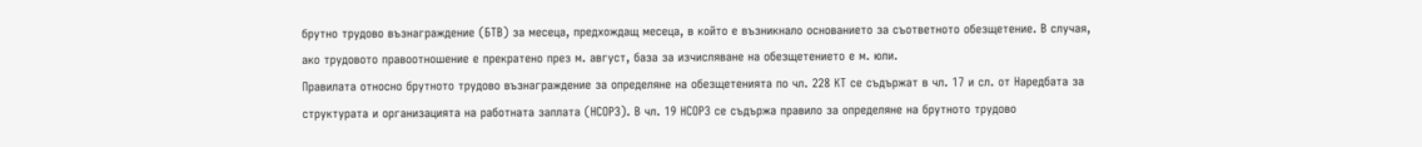брутно трудово възнаграждение (БТВ) за месеца, предхождащ месеца, в който е възникнало основанието за съответното обезщетение. В случая, ако трудовото правоотношение е прекратено през м. август, база за изчисляване на обезщетението е м. юли.
Правилата относно брутното трудово възнаграждение за определяне на обезщетенията по чл. 228 КТ се съдържат в чл. 17 и сл. от Наредбата за структурата и организацията на работната заплата (НСОРЗ). В чл. 19 НСОРЗ се съдържа правило за определяне на брутното трудово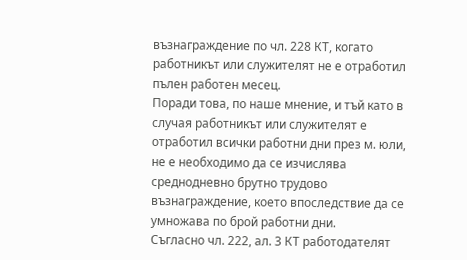възнаграждение по чл. 228 КТ, когато работникът или служителят не е отработил пълен работен месец.
Поради това, по наше мнение, и тъй като в случая работникът или служителят е отработил всички работни дни през м. юли, не е необходимо да се изчислява среднодневно брутно трудово възнаграждение, което впоследствие да се умножава по брой работни дни.
Съгласно чл. 222, ал. 3 КТ работодателят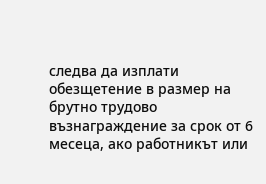следва да изплати обезщетение в размер на брутно трудово възнаграждение за срок от 6 месеца, ако работникът или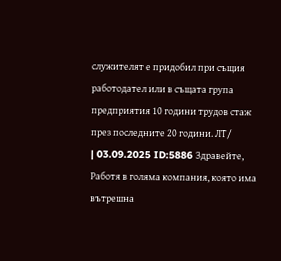служителят е придобил при същия работодател или в същата група предприятия 10 години трудов стаж през последните 20 години. ЛТ/
| 03.09.2025 ID:5886 Здравейте,
Работя в голяма компания, която има вътрешна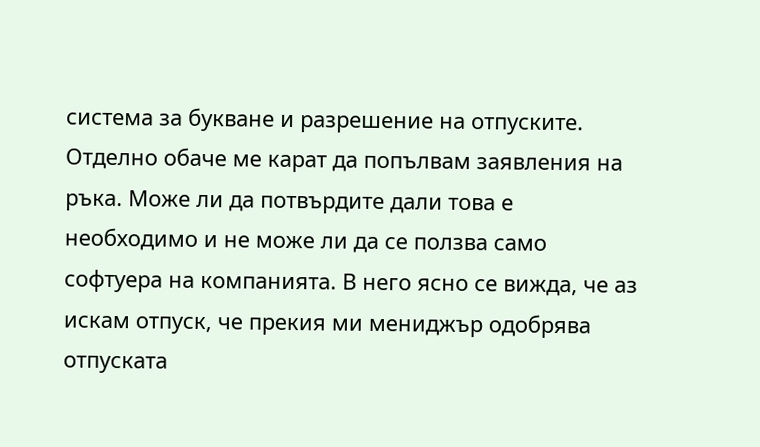система за букване и разрешение на отпуските. Отделно обаче ме карат да попълвам заявления на ръка. Може ли да потвърдите дали това е необходимо и не може ли да се ползва само софтуера на компанията. В него ясно се вижда, че аз искам отпуск, че прекия ми мениджър одобрява отпуската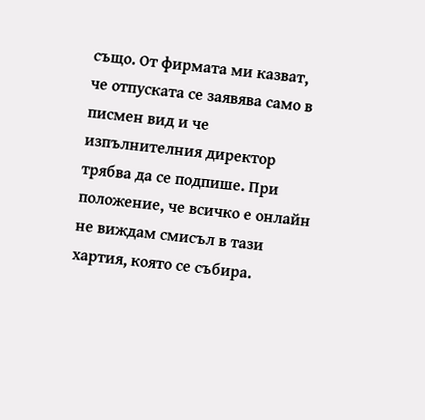също. От фирмата ми казват, че отпуската се заявява само в писмен вид и че изпълнителния директор трябва да се подпише. При положение, че всичко е онлайн не виждам смисъл в тази хартия, която се събира.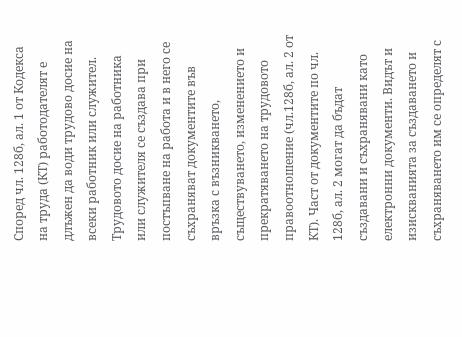Според чл. 128б, ал. 1 от Кодекса на труда (КТ) работодателят е длъжен да води трудово досие на всеки работник или служител. Трудовото досие на работника или служителя се създава при постъпване на работа и в него се съхраняват документите във връзка с възникването, съществуването, изменението и прекратяването на трудовото правоотношение (чл.128б, ал. 2 от КТ). Част от документите по чл. 128б, ал. 2 могат да бъдат създавани и съхранявани като електронни документи. Видът и изискванията за създаването и съхраняването им се определят с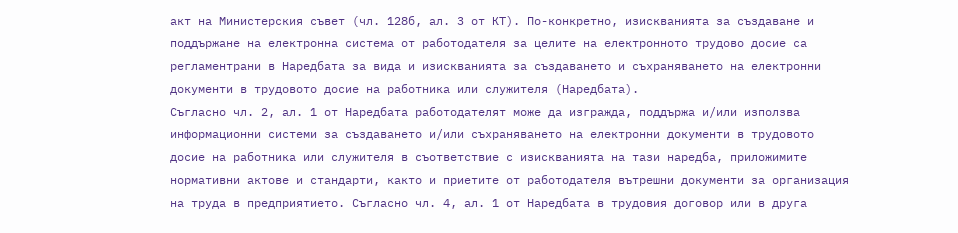акт на Министерския съвет (чл. 128б, ал. 3 от КТ). По-конкретно, изискванията за създаване и поддържане на електронна система от работодателя за целите на електронното трудово досие са регламентрани в Наредбата за вида и изискванията за създаването и съхраняването на електронни документи в трудовото досие на работника или служителя (Наредбата).
Съгласно чл. 2, ал. 1 от Наредбата работодателят може да изгражда, поддържа и/или използва информационни системи за създаването и/или съхраняването на електронни документи в трудовото досие на работника или служителя в съответствие с изискванията на тази наредба, приложимите нормативни актове и стандарти, както и приетите от работодателя вътрешни документи за организация на труда в предприятието. Съгласно чл. 4, ал. 1 от Наредбата в трудовия договор или в друга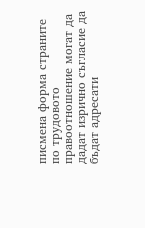писмена форма страните по трудовото правоотношение могат да дадат изрично съгласие да бъдат адресати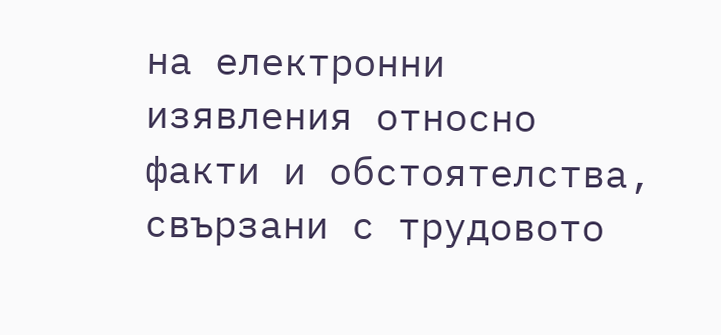на електронни изявления относно факти и обстоятелства, свързани с трудовото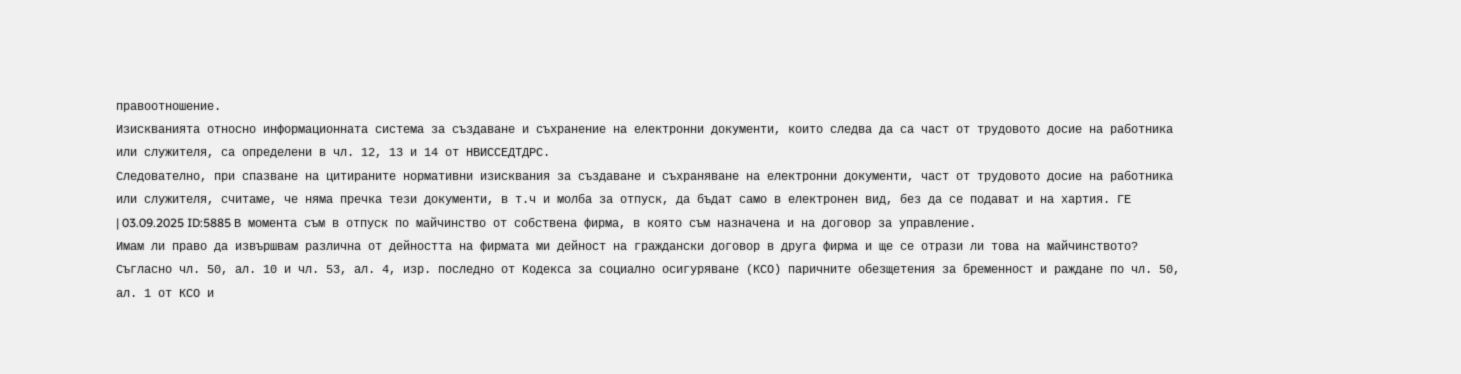правоотношение.
Изискванията относно информационната система за създаване и съхранение на електронни документи, които следва да са част от трудовото досие на работника или служителя, са определени в чл. 12, 13 и 14 от НВИССЕДТДРС.
Следователно, при спазване на цитираните нормативни изисквания за създаване и съхраняване на електронни документи, част от трудовото досие на работника или служителя, считаме, че няма пречка тези документи, в т.ч и молба за отпуск, да бъдат само в електронен вид, без да се подават и на хартия. ГЕ
| 03.09.2025 ID:5885 В момента съм в отпуск по майчинство от собствена фирма, в която съм назначена и на договор за управление.
Имам ли право да извършвам различна от дейността на фирмата ми дейност на граждански договор в друга фирма и ще се отрази ли това на майчинството?
Съгласно чл. 50, ал. 10 и чл. 53, ал. 4, изр. последно от Кодекса за социално осигуряване (КСО) паричните обезщетения за бременност и раждане по чл. 50, ал. 1 от КСО и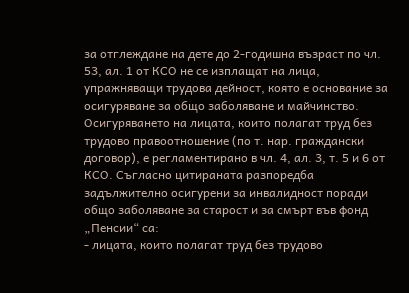за отглеждане на дете до 2-годишна възраст по чл. 53, ал. 1 от КСО не се изплащат на лица, упражняващи трудова дейност, която е основание за осигуряване за общо заболяване и майчинство.
Осигуряването на лицата, които полагат труд без трудово правоотношение (по т. нар. граждански договор), е регламентирано в чл. 4, ал. 3, т. 5 и 6 от КСО. Съгласно цитираната разпоредба задължително осигурени за инвалидност поради общо заболяване за старост и за смърт във фонд „Пенсии“ са:
- лицата, които полагат труд без трудово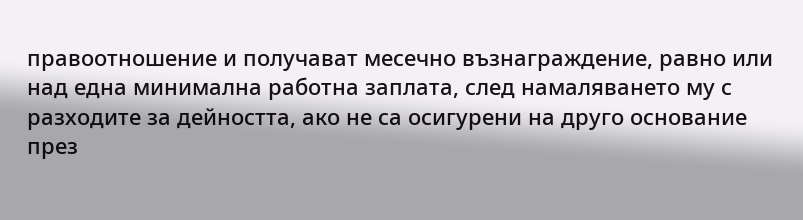правоотношение и получават месечно възнаграждение, равно или над една минимална работна заплата, след намаляването му с разходите за дейността, ако не са осигурени на друго основание през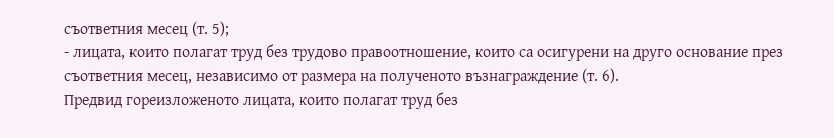съответния месец (т. 5);
- лицата, които полагат труд без трудово правоотношение, които са осигурени на друго основание през съответния месец, независимо от размера на полученото възнаграждение (т. 6).
Предвид гореизложеното лицата, които полагат труд без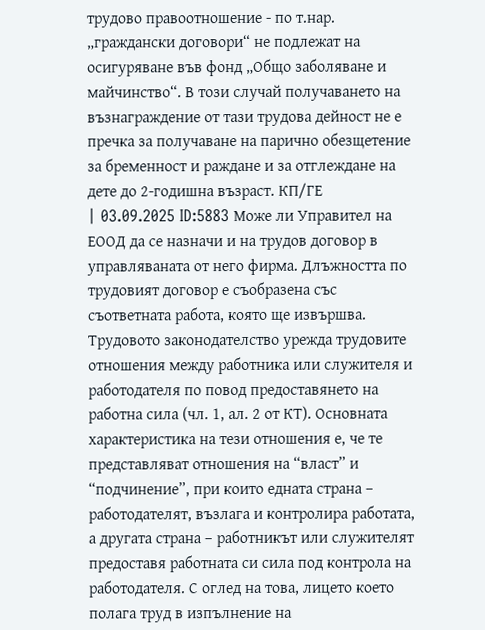трудово правоотношение - по т.нар. „граждански договори“ не подлежат на осигуряване във фонд „Общо заболяване и майчинство“. В този случай получаването на възнаграждение от тази трудова дейност не е пречка за получаване на парично обезщетение за бременност и раждане и за отглеждане на дете до 2-годишна възраст. КП/ГЕ
| 03.09.2025 ID:5883 Може ли Управител на ЕООД да се назначи и на трудов договор в управляваната от него фирма. Длъжността по трудовият договор е съобразена със съответната работа, която ще извършва.
Трудовото законодателство урежда трудовите отношения между работника или служителя и работодателя по повод предоставянето на работна сила (чл. 1, ал. 2 от КТ). Основната характеристика на тези отношения е, че те представляват отношения на “власт” и “подчинение”, при които едната страна – работодателят, възлага и контролира работата, а другата страна – работникът или служителят предоставя работната си сила под контрола на работодателя. С оглед на това, лицето което полага труд в изпълнение на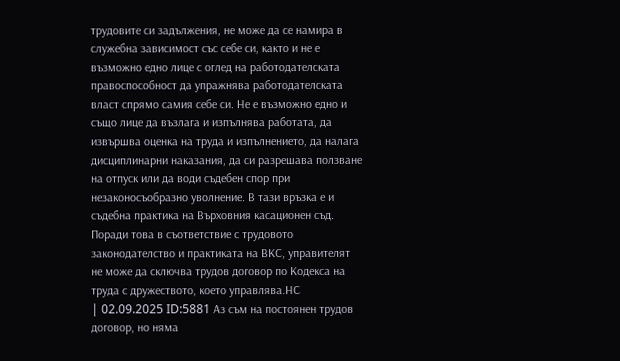трудовите си задължения, не може да се намира в служебна зависимост със себе си, както и не е възможно едно лице с оглед на работодателската правоспособност да упражнява работодателската власт спрямо самия себе си. Не е възможно едно и също лице да възлага и изпълнява работата, да извършва оценка на труда и изпълнението, да налага дисциплинарни наказания, да си разрешава ползване на отпуск или да води съдебен спор при незаконосъобразно уволнение. В тази връзка е и съдебна практика на Върховния касационен съд. Поради това в съответствие с трудовото законодателство и практиката на ВКС, управителят не може да сключва трудов договор по Кодекса на труда с дружеството, което управлява.НС
| 02.09.2025 ID:5881 Аз съм на постоянен трудов договор, но няма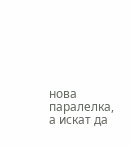нова паралелка, а искат да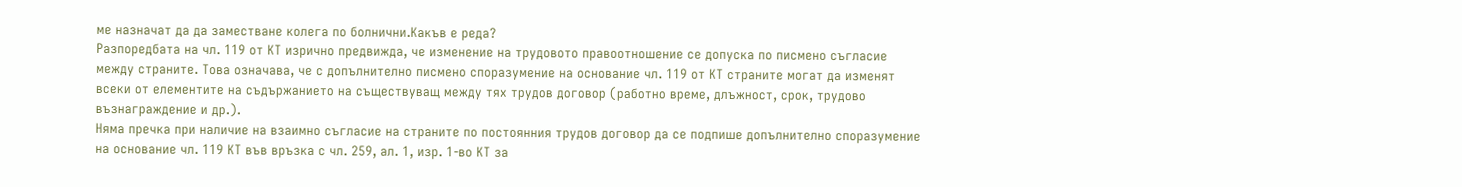ме назначат да да заместване колега по болнични.Какъв е реда?
Разпоредбата на чл. 119 от КТ изрично предвижда, че изменение на трудовото правоотношение се допуска по писмено съгласие между страните. Това означава, че с допълнително писмено споразумение на основание чл. 119 от КТ страните могат да изменят всеки от елементите на съдържанието на съществуващ между тях трудов договор (работно време, длъжност, срок, трудово възнаграждение и др.).
Няма пречка при наличие на взаимно съгласие на страните по постоянния трудов договор да се подпише допълнително споразумение на основание чл. 119 КТ във връзка с чл. 259, ал. 1, изр. 1-во КТ за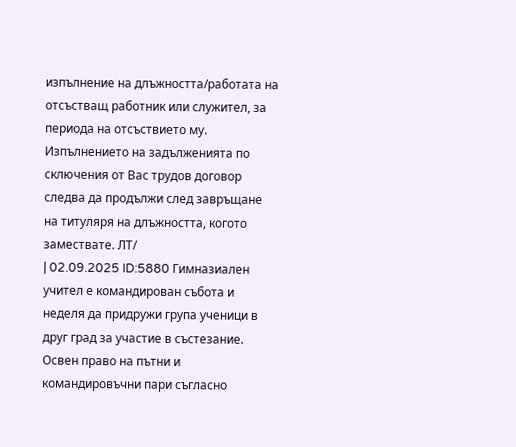изпълнение на длъжността/работата на отсъстващ работник или служител, за периода на отсъствието му.
Изпълнението на задълженията по сключения от Вас трудов договор следва да продължи след завръщане на титуляря на длъжността, когото замествате. ЛТ/
| 02.09.2025 ID:5880 Гимназиален учител е командирован събота и неделя да придружи група ученици в друг град за участие в състезание. Освен право на пътни и командировъчни пари съгласно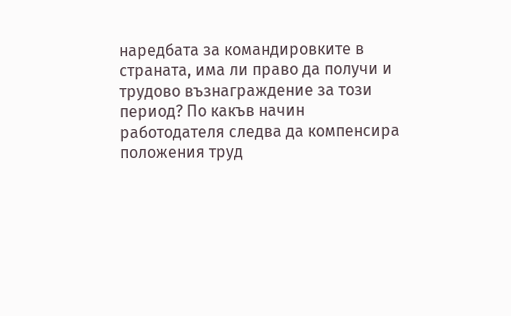наредбата за командировките в страната, има ли право да получи и трудово възнаграждение за този период? По какъв начин работодателя следва да компенсира положения труд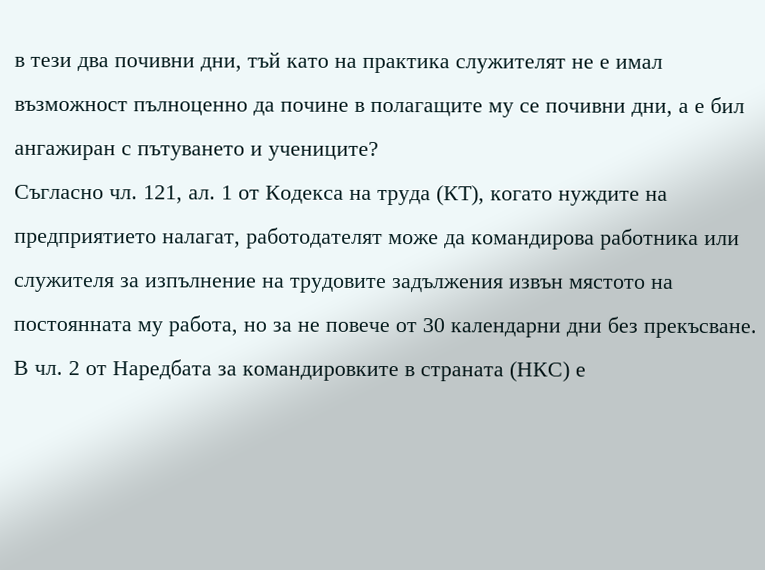в тези два почивни дни, тъй като на практика служителят не е имал възможност пълноценно да почине в полагащите му се почивни дни, а е бил ангажиран с пътуването и учениците?
Съгласно чл. 121, ал. 1 от Кодекса на труда (КТ), когато нуждите на предприятието налагат, работодателят може да командирова работника или служителя за изпълнение на трудовите задължения извън мястото на постоянната му работа, но за не повече от 30 календарни дни без прекъсване. В чл. 2 от Наредбата за командировките в страната (НКС) е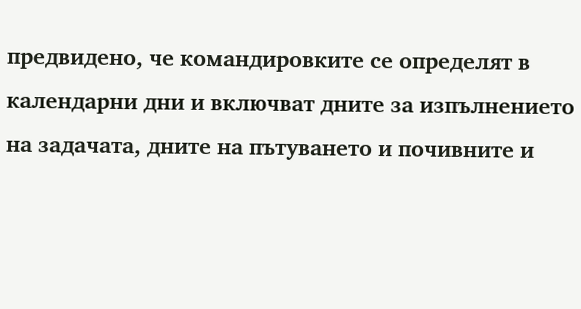предвидено, че командировките се определят в календарни дни и включват дните за изпълнението на задачата, дните на пътуването и почивните и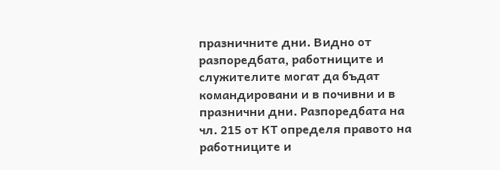празничните дни. Видно от разпоредбата, работниците и служителите могат да бъдат командировани и в почивни и в празнични дни. Разпоредбата на чл. 215 от КТ определя правото на работниците и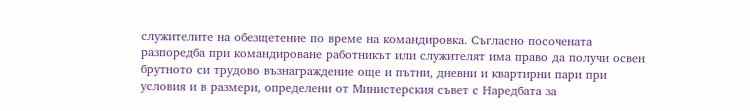служителите на обезщетение по време на командировка. Съгласно посочената разпоредба при командироване работникът или служителят има право да получи освен брутното си трудово възнаграждение още и пътни, дневни и квартирни пари при условия и в размери, определени от Министерския съвет с Наредбата за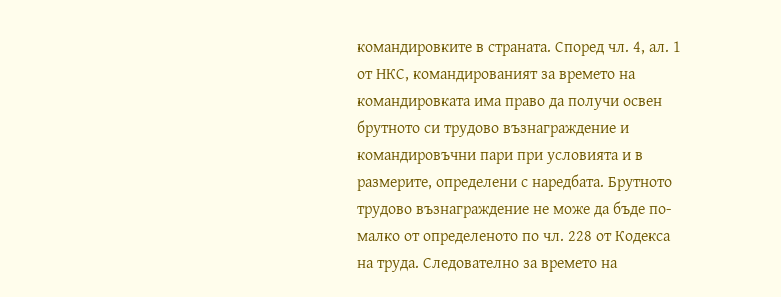командировките в страната. Според чл. 4, ал. 1 от НКС, командированият за времето на командировката има право да получи освен брутното си трудово възнаграждение и командировъчни пари при условията и в размерите, определени с наредбата. Брутното трудово възнаграждение не може да бъде по-малко от определеното по чл. 228 от Кодекса на труда. Следователно за времето на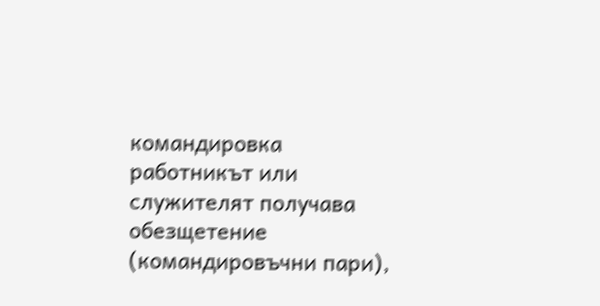командировка работникът или служителят получава обезщетение (командировъчни пари),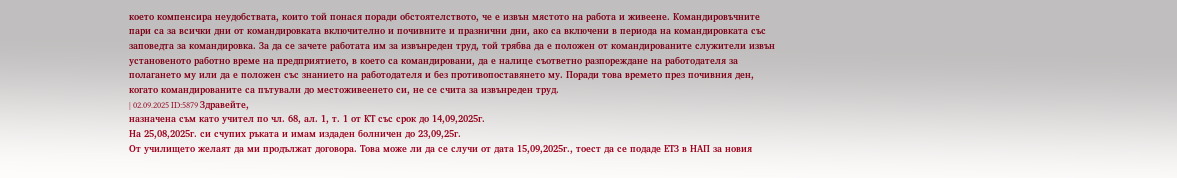което компенсира неудобствата, които той понася поради обстоятелството, че е извън мястото на работа и живеене. Командировъчните пари са за всички дни от командировката включително и почивните и празнични дни, ако са включени в периода на командировката със заповедта за командировка. За да се зачете работата им за извънреден труд, той трябва да е положен от командированите служители извън установеното работно време на предприятието, в което са командировани, да е налице съответно разпореждане на работодателя за полагането му или да е положен със знанието на работодателя и без противопоставянето му. Поради това времето през почивния ден, когато командированите са пътували до местоживеенето си, не се счита за извънреден труд.
| 02.09.2025 ID:5879 Здравейте,
назначена съм като учител по чл. 68, ал. 1, т. 1 от КТ със срок до 14,09,2025г.
На 25,08,2025г. си счупих ръката и имам издаден болничен до 23,09,25г.
От училището желаят да ми продължат договора. Това може ли да се случи от дата 15,09,2025г., тоест да се подаде ЕТЗ в НАП за новия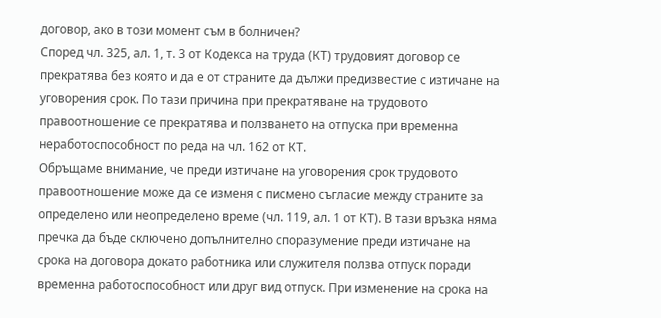договор, ако в този момент съм в болничен?
Според чл. 325, ал. 1, т. 3 от Кодекса на труда (КТ) трудовият договор се прекратява без която и да е от страните да дължи предизвестие с изтичане на уговорения срок. По тази причина при прекратяване на трудовото правоотношение се прекратява и ползването на отпуска при временна неработоспособност по реда на чл. 162 от КТ.
Обръщаме внимание, че преди изтичане на уговорения срок трудовото правоотношение може да се изменя с писмено съгласие между страните за определено или неопределено време (чл. 119, ал. 1 от КТ). В тази връзка няма пречка да бъде сключено допълнително споразумение преди изтичане на срока на договора докато работника или служителя ползва отпуск поради временна работоспособност или друг вид отпуск. При изменение на срока на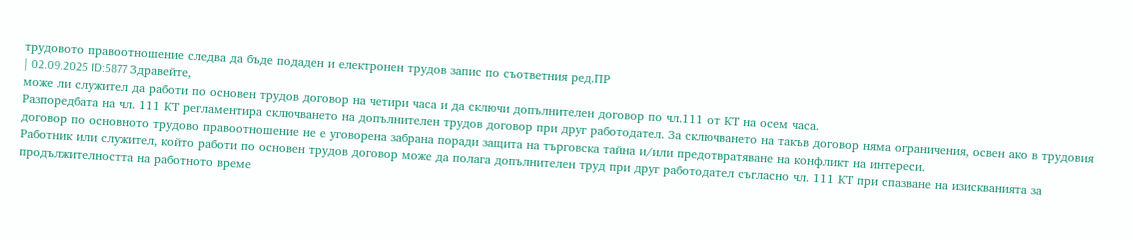трудовото правоотношение следва да бъде подаден и електронен трудов запис по съответния ред.ПР
| 02.09.2025 ID:5877 Здравейте,
може ли служител да работи по основен трудов договор на четири часа и да сключи допълнителен договор по чл.111 от КТ на осем часа.
Разпоредбата на чл. 111 КТ регламентира сключването на допълнителен трудов договор при друг работодател. За сключването на такъв договор няма ограничения, освен ако в трудовия договор по основното трудово правоотношение не е уговорена забрана поради защита на търговска тайна и/или предотвратяване на конфликт на интереси.
Работник или служител, който работи по основен трудов договор може да полага допълнителен труд при друг работодател съгласно чл. 111 КТ при спазване на изискванията за продължителността на работното време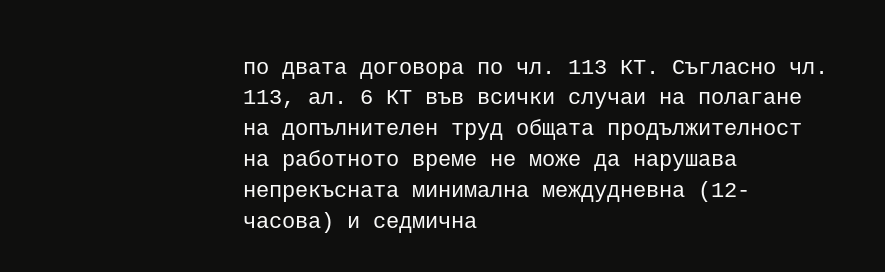по двата договора по чл. 113 КТ. Съгласно чл. 113, ал. 6 КТ във всички случаи на полагане на допълнителен труд общата продължителност на работното време не може да нарушава непрекъсната минимална междудневна (12-часова) и седмична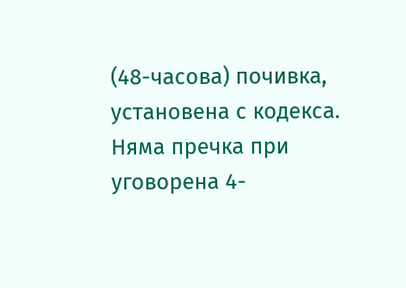(48-часова) почивка, установена с кодекса.
Няма пречка при уговорена 4-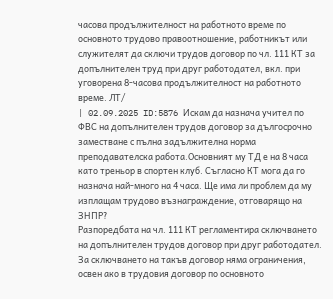часова продължителност на работното време по основното трудово правоотношение, работникът или служителят да сключи трудов договор по чл. 111 КТ за допълнителен труд при друг работодател, вкл. при уговорена 8-часова продължителност на работното време. ЛТ/
| 02.09.2025 ID:5876 Искам да назнача учител по ФВС на допълнителен трудов договор за дългосрочно заместване с пълна задължителна норма преподавателска работа.Основният му ТД е на 8 часа като треньор в спортен клуб. Съгласно КТ мога да го назнача най-много на 4 часа. Ще има ли проблем да му изплащам трудово възнаграждение, отговарящо на ЗНПР?
Разпоредбата на чл. 111 КТ регламентира сключването на допълнителен трудов договор при друг работодател. За сключването на такъв договор няма ограничения, освен ако в трудовия договор по основното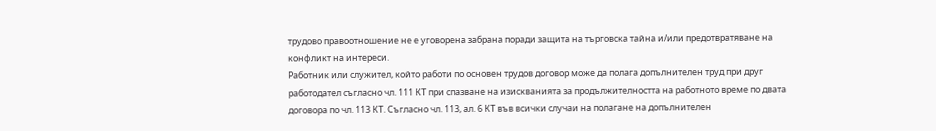трудово правоотношение не е уговорена забрана поради защита на търговска тайна и/или предотвратяване на конфликт на интереси.
Работник или служител, който работи по основен трудов договор може да полага допълнителен труд при друг работодател съгласно чл. 111 КТ при спазване на изискванията за продължителността на работното време по двата договора по чл. 113 КТ. Съгласно чл. 113, ал. 6 КТ във всички случаи на полагане на допълнителен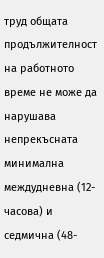труд общата продължителност на работното време не може да нарушава непрекъсната минимална междудневна (12-часова) и седмична (48-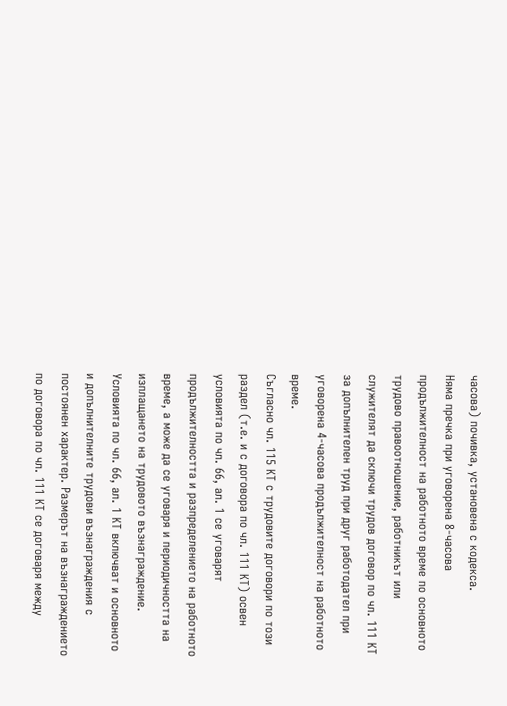часова) почивка, установена с кодекса.
Няма пречка при уговорена 8-часова продължителност на работното време по основното трудово правоотношение, работникът или служителят да сключи трудов договор по чл. 111 КТ за допълнителен труд при друг работодател при уговорена 4-часова продължителност на работното време.
Съгласно чл. 115 КТ с трудовите договори по този раздел (т.е. и с договора по чл. 111 КТ) освен условията по чл. 66, ал. 1 се уговарят продължителността и разпределението на работното време, а може да се уговаря и периодичността на изплащането на трудовото възнаграждение.
Условията по чл. 66, ал. 1 КТ включват и основното и допълнителните трудови възнаграждения с постоянен характер. Размерът на възнаграждението по договора по чл. 111 КТ се договаря между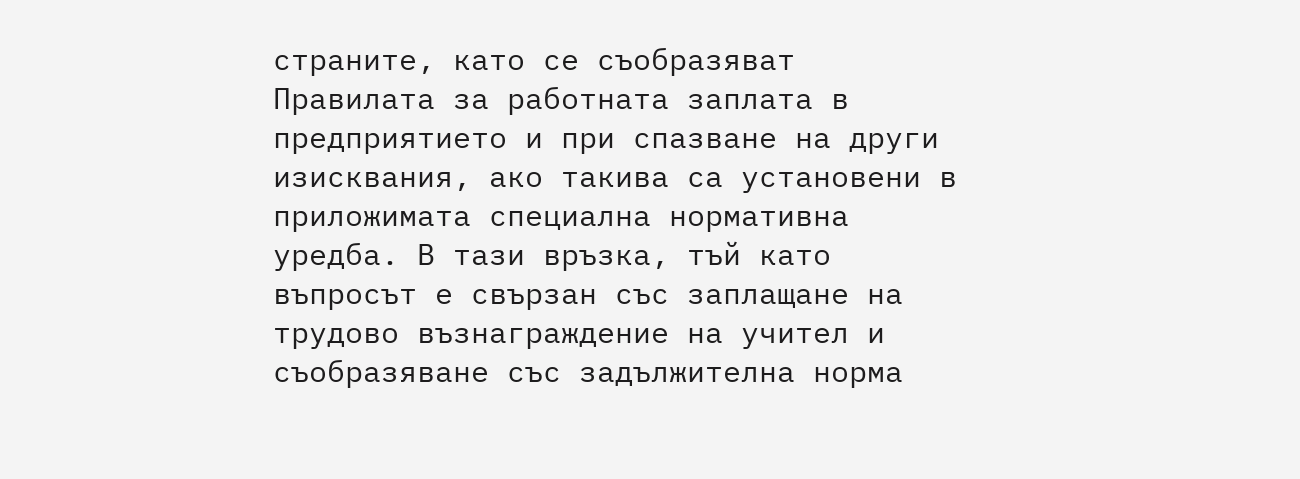страните, като се съобразяват Правилата за работната заплата в предприятието и при спазване на други изисквания, ако такива са установени в приложимата специална нормативна уредба. В тази връзка, тъй като въпросът е свързан със заплащане на трудово възнаграждение на учител и съобразяване със задължителна норма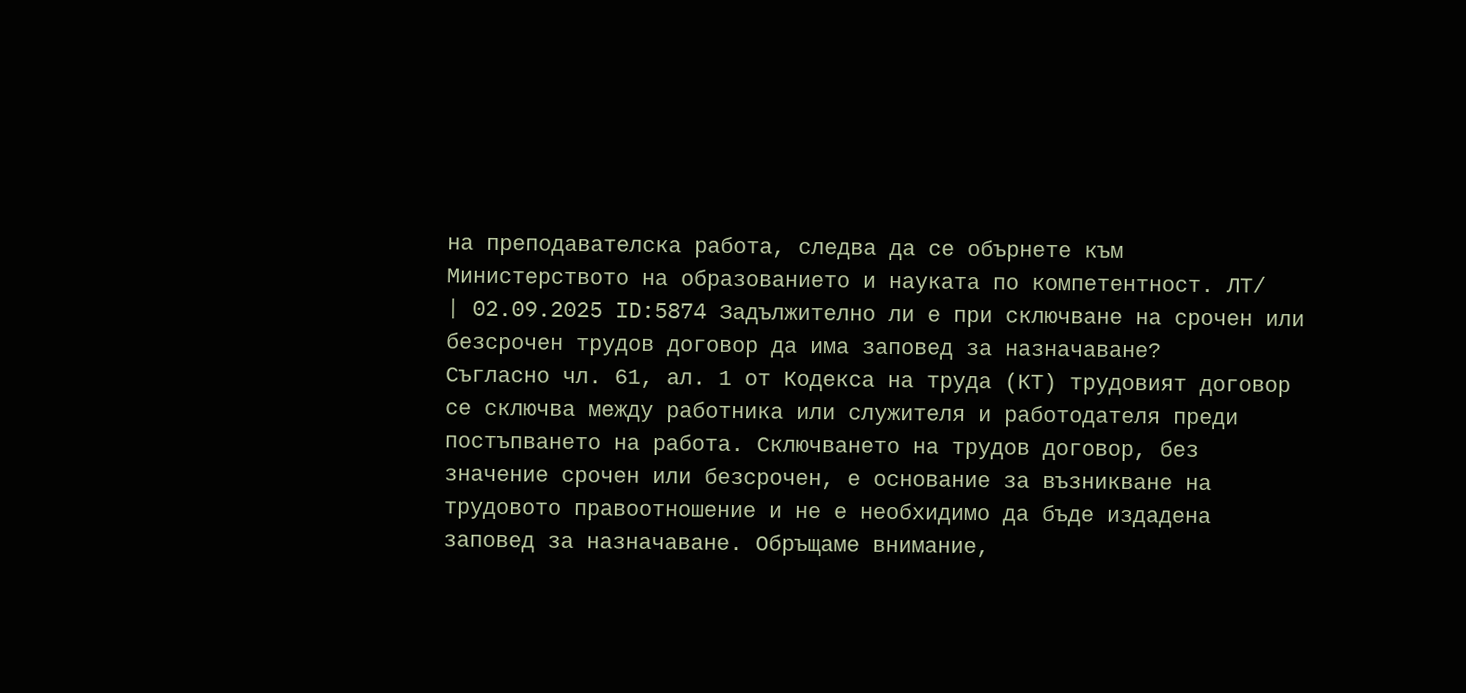на преподавателска работа, следва да се обърнете към Министерството на образованието и науката по компетентност. ЛТ/
| 02.09.2025 ID:5874 Задължително ли е при сключване на срочен или безсрочен трудов договор да има заповед за назначаване?
Съгласно чл. 61, ал. 1 от Кодекса на труда (КТ) трудовият договор се сключва между работника или служителя и работодателя преди постъпването на работа. Сключването на трудов договор, без значение срочен или безсрочен, е основание за възникване на трудовото правоотношение и не е необхидимо да бъде издадена заповед за назначаване. Обръщаме внимание,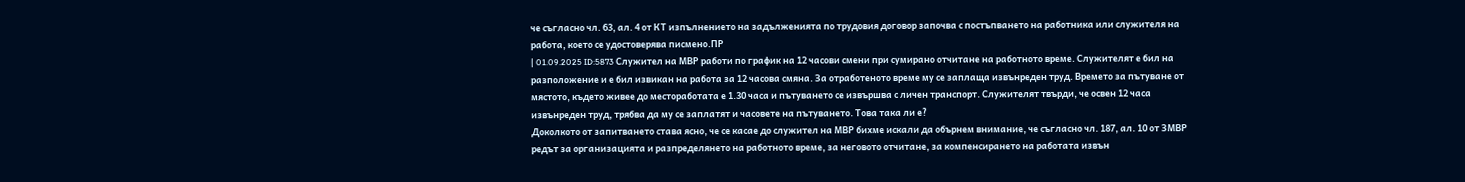че съгласно чл. 63, ал. 4 от КТ изпълнението на задълженията по трудовия договор започва с постъпването на работника или служителя на работа, което се удостоверява писмено.ПР
| 01.09.2025 ID:5873 Служител на МВР работи по график на 12 часови смени при сумирано отчитане на работното време. Служителят е бил на разположение и е бил извикан на работа за 12 часова смяна. За отработеното време му се заплаща извънреден труд. Времето за пътуване от мястото, където живее до местоработата е 1.30 часа и пътуването се извършва с личен транспорт. Служителят твърди, че освен 12 часа извънреден труд, трябва да му се заплатят и часовете на пътуването. Това така ли е?
Доколкото от запитването става ясно, че се касае до служител на МВР бихме искали да обърнем внимание, че съгласно чл. 187, ал. 10 от ЗМВР редът за организацията и разпределянето на работното време, за неговото отчитане, за компенсирането на работата извън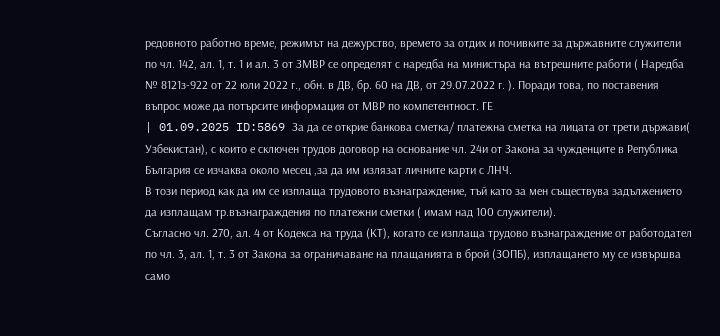редовното работно време, режимът на дежурство, времето за отдих и почивките за държавните служители по чл. 142, ал. 1, т. 1 и ал. 3 от ЗМВР се определят с наредба на министъра на вътрешните работи ( Наредба № 8121з-922 от 22 юли 2022 г., обн. в ДВ, бр. 60 на ДВ, от 29.07.2022 г. ). Поради това, по поставения въпрос може да потърсите информация от МВР по компетентност. ГЕ
| 01.09.2025 ID:5869 За да се открие банкова сметка/ платежна сметка на лицата от трети държави( Узбекистан), с които е сключен трудов договор на основание чл. 24и от Закона за чужденците в Република България се изчаква около месец ,за да им излязат личните карти с ЛНЧ.
В този период как да им се изплаща трудовото възнаграждение, тъй като за мен съществува задължението да изплащам тр.възнаграждения по платежни сметки ( имам над 100 служители).
Съгласно чл. 270, ал. 4 от Кодекса на труда (КТ), когато се изплаща трудово възнаграждение от работодател по чл. 3, ал. 1, т. 3 от Закона за ограничаване на плащанията в брой (ЗОПБ), изплащането му се извършва само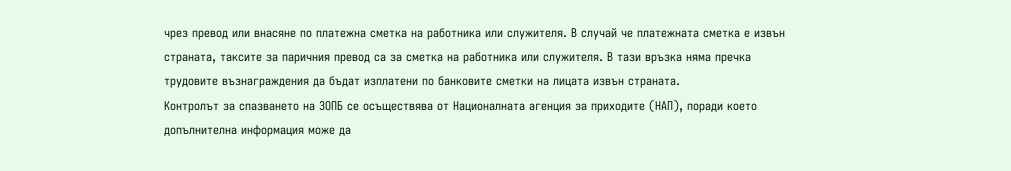чрез превод или внасяне по платежна сметка на работника или служителя. В случай че платежната сметка е извън страната, таксите за паричния превод са за сметка на работника или служителя. В тази връзка няма пречка трудовите възнаграждения да бъдат изплатени по банковите сметки на лицата извън страната.
Контролът за спазването на ЗОПБ се осъществява от Националната агенция за приходите (НАП), поради което допълнителна информация може да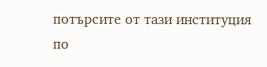потърсите от тази институция по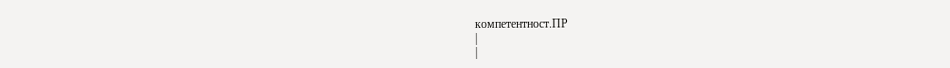компетентност.ПР
|
|